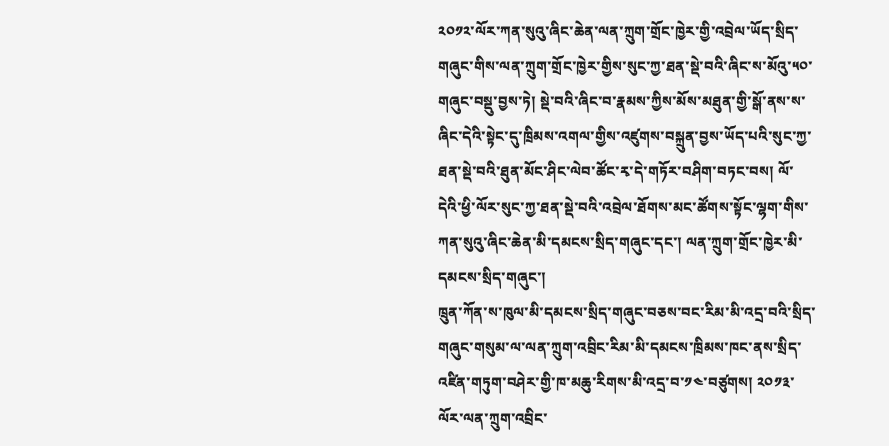༢༠༡༢་ལོར་ཀན་སུའུ་ཞིང་ཆེན་ལན་ཀྲུག་གྲོང་ཁྱེར་གྱི་འབྲེལ་ཡོད་སྲིད་གཞུང་གིས་ལན་ཀྲུག་གྲོང་ཁྱེར་གྱིས་སུང་ཀྱ་ཐན་སྡེ་བའི་ཞིང་ས་མོའུ་༥༠་གཞུང་བསྡུ་བྱས་ཏེ། སྡེ་བའི་ཞིང་བ་རྣམས་ཀྱིས་མོས་མཐུན་གྱི་སྒོ་ནས་ས་ཞིང་དེའི་སྟེང་དུ་ཁྲིམས་འགལ་གྱིས་འཛུགས་བསྐྲུན་བྱས་ཡོད་པའི་སུང་ཀྱ་ཐན་སྡེ་བའི་ཐུན་མོང་ཤིང་ལེབ་ཚོང་རྭ་དེ་གཏོར་བཤིག་བཏང་བས། ལོ་དེའི་ཕྱི་ལོར་སུང་ཀྱ་ཐན་སྡེ་བའི་འབྲེལ་ཐོགས་མང་ཚོགས་སྟོང་ལྷག་གིས་ཀན་སུའུ་ཞིང་ཆེན་མི་དམངས་སྲིད་གཞུང་དང་། ལན་ཀྲུག་གྲོང་ཁྱེར་མི་དམངས་སྲིད་གཞུང་།
ཁྲུན་ཀོན་ས་ཁུལ་མི་དམངས་སྲིད་གཞུང་བཅས་བང་རིམ་མི་འདྲ་བའི་སྲིད་གཞུང་གསུམ་ལ་ལན་ཀྲུག་འབྲིང་རིམ་མི་དམངས་ཁྲིམས་ཁང་ནས་སྲིད་འཛིན་གཏུག་བཤེར་གྱི་ཁ་མཆུ་རིགས་མི་འདྲ་བ་༡༤་བཙུགས། ༢༠༡༣་ལོར་ལན་ཀྲུག་འབྲིང་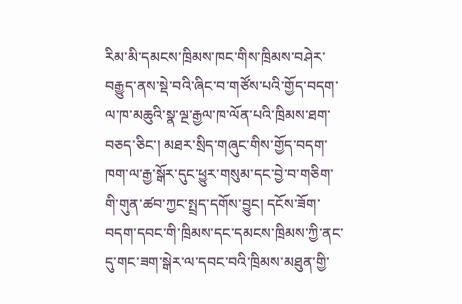རིམ་མི་དམངས་ཁྲིམས་ཁང་གིས་ཁྲིམས་བཤེར་བརྒྱུད་ནས་སྡེ་བའི་ཞིང་བ་གཙོས་པའི་གྱོད་བདག་ལ་ཁ་མཆུའི་སྣ་ལྔ་རྒྱལ་ཁ་ལོན་པའི་ཁྲིམས་ཐག་བཅད་ཅིང་། མཐར་སྲིད་གཞུང་གིས་གྱོད་བདག་ཁག་ལ་རྒྱ་སྒོར་དུང་ཕྱུར་གསུམ་དང་བྱེ་བ་གཅིག་གི་གུན་ཚབ་ཀྱང་སྤྲད་དགོས་བྱུང། དངོས་ཟོག་བདག་དབང་གི་ཁྲིམས་དང་དམངས་ཁྲིམས་ཀྱི་ནང་དུ་གང་ཟག་སྒེར་ལ་དབང་བའི་ཁྲིམས་མཐུན་གྱི་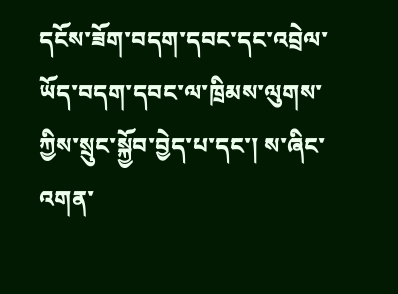དངོས་ཟོག་བདག་དབང་དང་འབྲེལ་ཡོད་བདག་དབང་ལ་ཁྲིམས་ལུགས་ཀྱིས་སྲུང་སྐྱོབ་བྱེད་པ་དང་། ས་ཞིང་འགན་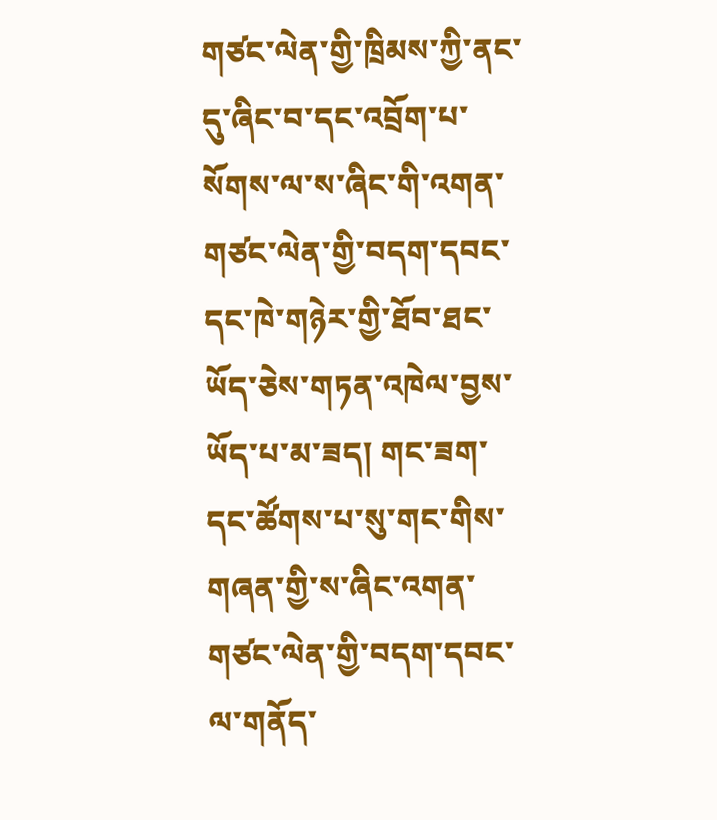གཙང་ལེན་གྱི་ཁྲིམས་ཀྱི་ནང་དུ་ཞིང་བ་དང་འབྲོག་པ་སོགས་ལ་ས་ཞིང་གི་འགན་གཙང་ལེན་གྱི་བདག་དབང་དང་ཁེ་གཉེར་གྱི་ཐོབ་ཐང་ཡོད་ཅེས་གཏན་འཁེལ་བྱས་ཡོད་པ་མ་ཟད། གང་ཟག་དང་ཚོགས་པ་སུ་གང་གིས་གཞན་གྱི་ས་ཞིང་འགན་གཙང་ལེན་གྱི་བདག་དབང་ལ་གནོད་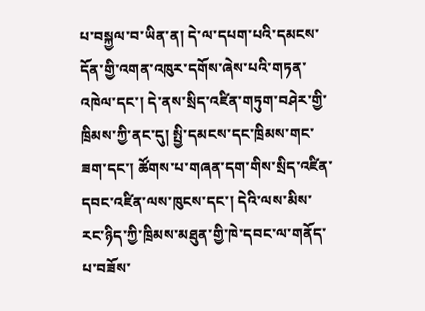པ་བསྐྱལ་བ་ཡིན་ན། དེ་ལ་དཔག་པའི་དམངས་དོན་གྱི་འགན་འཁུར་དགོས་ཞེས་པའི་གཏན་འཁེལ་དང་། དེ་ནས་སྲིད་འཛིན་གཏུག་བཤེར་གྱི་ཁྲིམས་ཀྱི་ནང་དུ། སྤྱི་དམངས་དང་ཁྲིམས་གང་ཟག་དང་། ཚོགས་པ་གཞན་དག་གིས་སྲིད་འཛིན་དབང་འཛིན་ལས་ཁུངས་དང་། དེའི་ལས་མིས་རང་ཉིད་ཀྱི་ཁྲིམས་མཐུན་གྱི་ཁེ་དབང་ལ་གནོད་པ་བཟོས་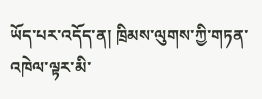ཡོད་པར་འདོད་ན། ཁྲིམས་ལུགས་ཀྱི་གཏན་འཁེལ་ལྟར་མི་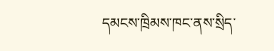དམངས་ཁྲིམས་ཁང་ནས་སྲིད་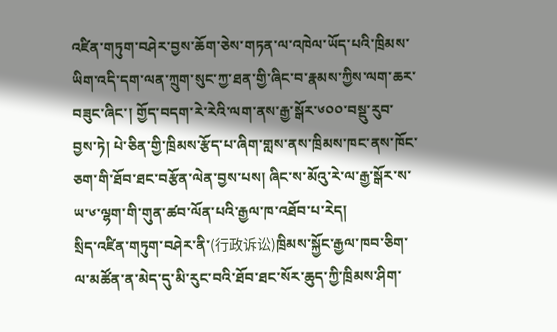འཛིན་གཏུག་བཤེར་བྱས་ཆོག་ཅེས་གཏན་ལ་འཁེལ་ཡོད་པའི་ཁྲིམས་ཡིག་འདི་དག་ལན་ཀྲུག་སུང་ཀྱ་ཐན་གྱི་ཞིང་བ་རྣམས་ཀྱིས་ལག་ཆར་བཟུང་ཞིང་། གྱོད་བདག་རེ་རེའི་ལག་ནས་རྒྱ་སྒོར་༦༠༠་བསྡུ་རུབ་བྱས་ཏེ། པེ་ཅིན་གྱི་ཁྲིམས་རྩོད་པ་ཞིག་གླས་ནས་ཁྲིམས་ཁང་ནས་ཁོང་ཅག་གི་ཐོབ་ཐང་བརྩོན་ལེན་བྱས་པས། ཞིང་ས་མོའུ་རེ་ལ་རྒྱ་སྒོར་ས་ཡ་༦་ལྷག་གི་གུན་ཚབ་ལོན་པའི་རྒྱལ་ཁ་འཐོབ་པ་རེད།
སྲིད་འཛིན་གཏུག་བཤེར་ནི་(行政诉讼)ཁྲིམས་སྐྱོང་རྒྱལ་ཁབ་ཅིག་ལ་མཚོན་ན་མེད་དུ་མི་རུང་བའི་ཐོབ་ཐང་སོར་ཆུད་ཀྱི་ཁྲིམས་ཤིག་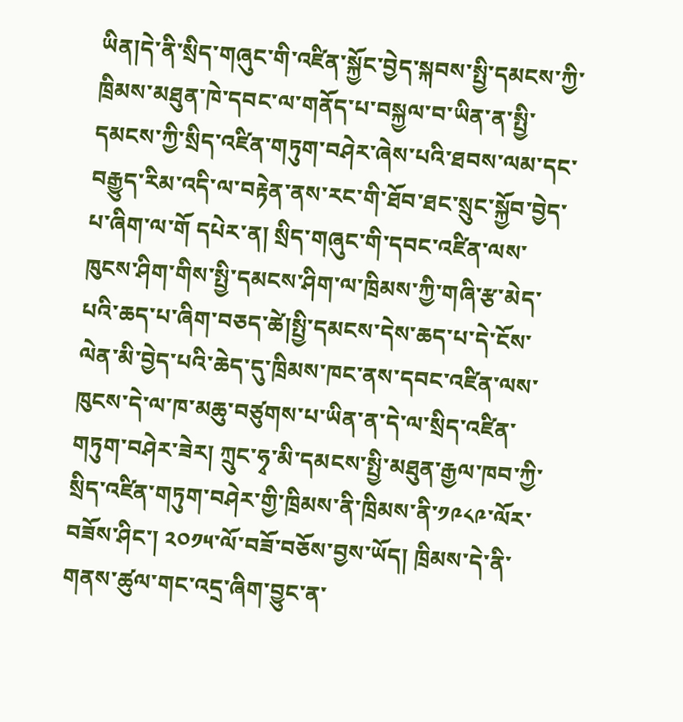ཡིན།དེ་ནི་སྲིད་གཞུང་གི་འཛིན་སྐྱོང་བྱེད་སྐབས་སྤྱི་དམངས་ཀྱི་ཁྲིམས་མཐུན་ཁེ་དབང་ལ་གནོད་པ་བསྐྱལ་བ་ཡིན་ན་སྤྱི་དམངས་ཀྱི་སྲིད་འཛིན་གཏུག་བཤེར་ཞེས་པའི་ཐབས་ལམ་དང་བརྒྱུད་རིམ་འདི་ལ་བརྟེན་ནས་རང་གི་ཐོབ་ཐང་སྲུང་སྐྱོབ་བྱེད་པ་ཞིག་ལ་གོ དཔེར་ན། སྲིད་གཞུང་གི་དབང་འཛིན་ལས་ཁུངས་ཤིག་གིས་སྤྱི་དམངས་ཤིག་ལ་ཁྲིམས་ཀྱི་གཞི་རྩ་མེད་པའི་ཆད་པ་ཞིག་བཅད་ཚེ།སྤྱི་དམངས་དེས་ཆད་པ་དེ་ངོས་ལེན་མི་བྱེད་པའི་ཆེད་དུ་ཁྲིམས་ཁང་ནས་དབང་འཛིན་ལས་ཁུངས་དེ་ལ་ཁ་མཆུ་བཙུགས་པ་ཡིན་ན་དེ་ལ་སྲིད་འཛིན་གཏུག་བཤེར་ཟེར། ཀྲུང་ཧྭ་མི་དམངས་སྤྱི་མཐུན་རྒྱལ་ཁབ་ཀྱི་སྲིད་འཛིན་གཏུག་བཤེར་གྱི་ཁྲིམས་ནི་ཁྲིམས་ནི་༡༩༨༩་ལོར་བཟོས་ཤིང་། ༢༠༡༥་ལོ་བཟོ་བཅོས་བྱས་ཡོད། ཁྲིམས་དེ་ནི་གནས་ཚུལ་གང་འདྲ་ཞིག་བྱུང་ན་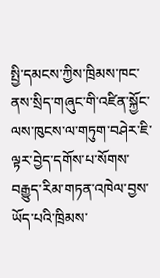སྤྱི་དམངས་ཀྱིས་ཁྲིམས་ཁང་ནས་སྲིད་གཞུང་གི་འཛིན་སྐྱོང་ལས་ཁུངས་ལ་གཏུག་བཤེར་ཇི་ལྟར་བྱེད་དགོས་པ་སོགས་བརྒྱུད་རིམ་གཏན་འཁེལ་བྱས་ཡོད་པའི་ཁྲིམས་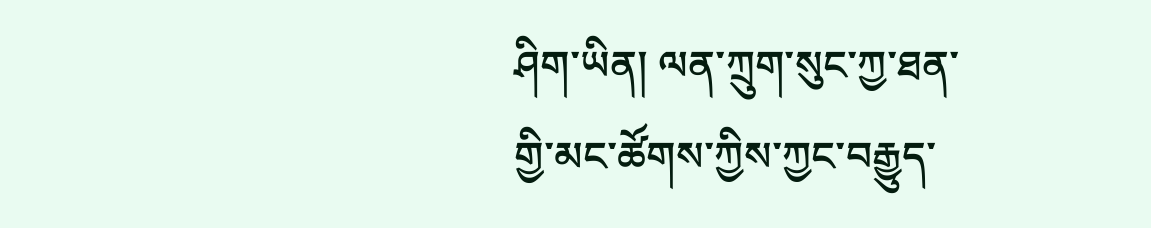ཤིག་ཡིན། ལན་ཀྲུག་སུང་ཀྱ་ཐན་གྱི་མང་ཚོགས་ཀྱིས་ཀྱང་བརྒྱུད་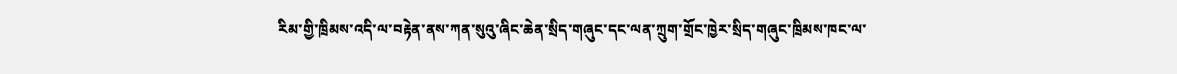རིམ་གྱི་ཁྲིམས་འདི་ལ་བརྟེན་ནས་ཀན་སུའུ་ཞིང་ཆེན་སྲིད་གཞུང་དང་ལན་ཀྲུག་གྲོང་ཁྱེར་སྲིད་གཞུང་ཁྲིམས་ཁང་ལ་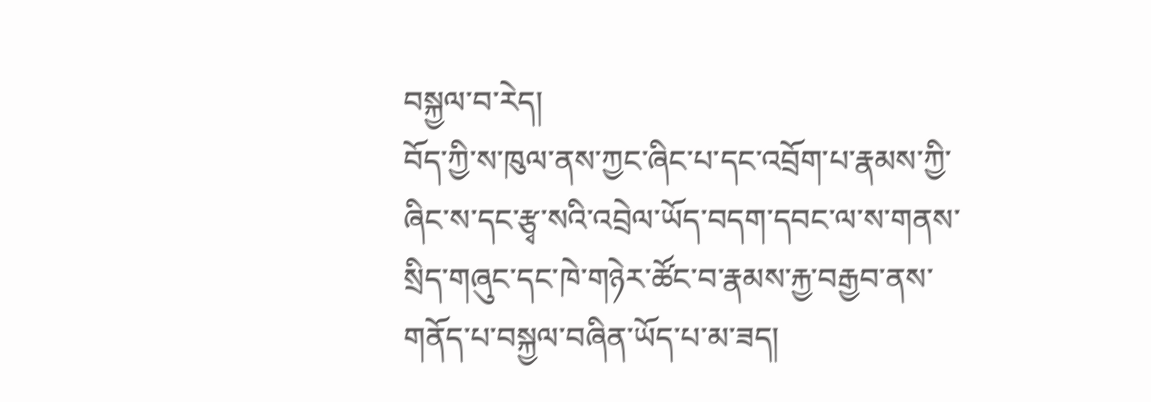བསྐྱལ་བ་རེད།
བོད་ཀྱི་ས་ཁུལ་ནས་ཀྱང་ཞིང་པ་དང་འབྲོག་པ་རྣམས་ཀྱི་ཞིང་ས་དང་རྩྭ་སའི་འབྲེལ་ཡོད་བདག་དབང་ལ་ས་གནས་སྲིད་གཞུང་དང་ཁེ་གཉེར་ཚོང་བ་རྣམས་རྐྱ་བརྒྱབ་ནས་གནོད་པ་བསྐྱལ་བཞིན་ཡོད་པ་མ་ཟད།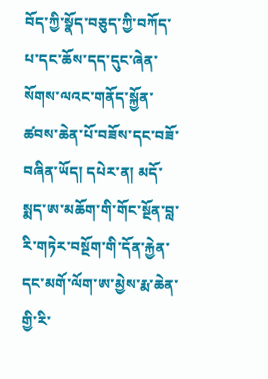བོད་ཀྱི་སྣོད་བཅུད་ཀྱི་བཀོད་པ་དང་ཆོས་དད་དུང་ཞེན་སོགས་ལའང་གནོད་སྐྱོན་ཚབས་ཆེན་པོ་བཟོས་དང་བཟོ་བཞིན་ཡོད། དཔེར་ན། མདོ་སྨད་ཨ་མཆོག་གི་གོང་སྔོན་བླ་རི་གཏེར་བསྔོག་གི་དོན་རྐྱེན་དང་མགོ་ལོག་ཨ་མྱེས་རྨ་ཆེན་གྱི་རི་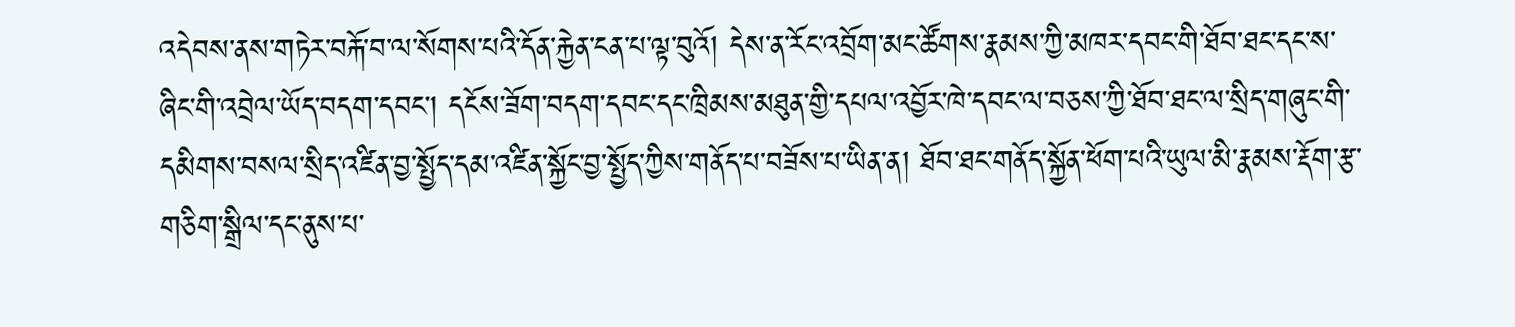འདེབས་ནས་གཏེར་བརྐོ་བ་ལ་སོགས་པའི་དོན་རྐྱེན་ངན་པ་ལྟ་བུའོ། དེས་ན་རོང་འབྲོག་མང་ཚོགས་རྣམས་ཀྱི་མཁར་དབང་གི་ཐོབ་ཐང་དང་ས་ཞིང་གི་འབྲེལ་ཡོད་བདག་དབང་། དངོས་ཟོག་བདག་དབང་དང་ཁྲིམས་མཐུན་གྱི་དཔལ་འབྱོར་ཁེ་དབང་ལ་བཅས་ཀྱི་ཐོབ་ཐང་ལ་སྲིད་གཞུང་གི་དམིགས་བསལ་སྲིད་འཛིན་བྱ་སྤྱོད་དམ་འཛིན་སྐྱོང་བྱ་སྤྱོད་ཀྱིས་གནོད་པ་བཟོས་པ་ཡིན་ན། ཐོབ་ཐང་གནོད་སྐྱོན་ཕོག་པའི་ཡུལ་མི་རྣམས་རྡོག་རྩ་གཅིག་སྒྲིལ་དང་ནུས་པ་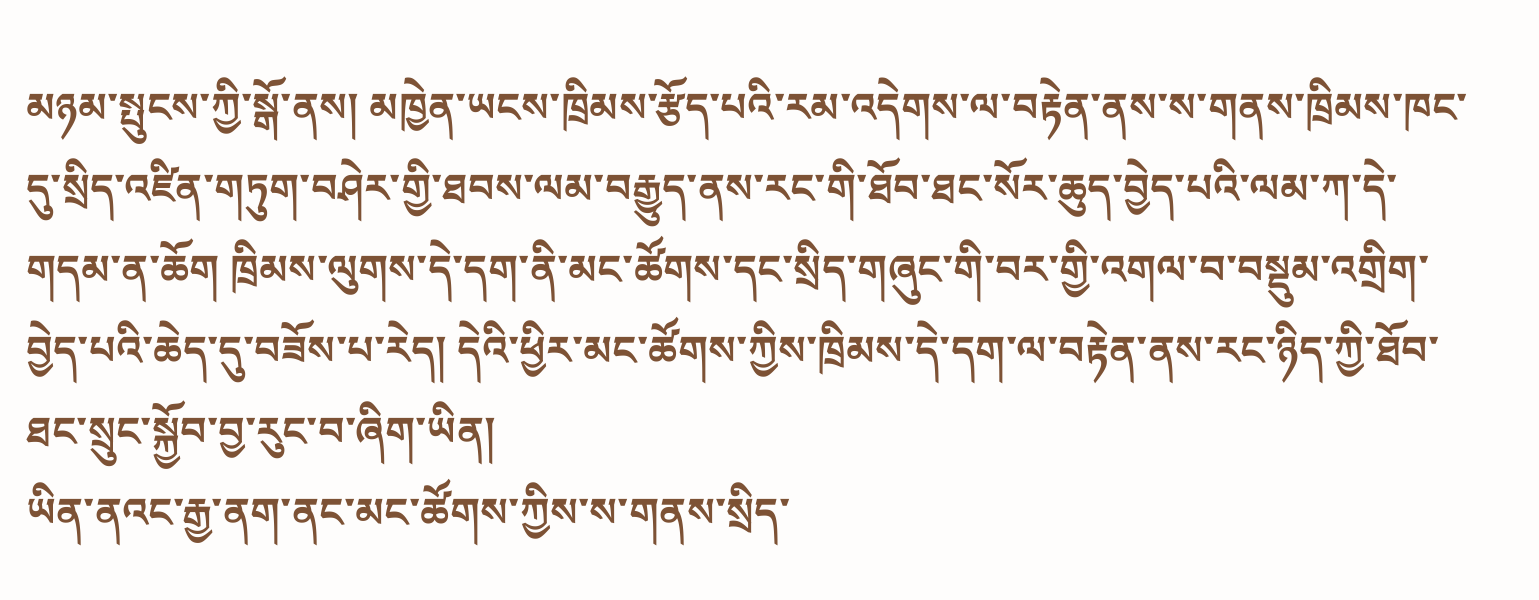མཉམ་སྤུངས་ཀྱི་སྒོ་ནས། མཁྱེན་ཡངས་ཁྲིམས་རྩོད་པའི་རམ་འདེགས་ལ་བརྟེན་ནས་ས་གནས་ཁྲིམས་ཁང་དུ་སྲིད་འཛིན་གཏུག་བཤེར་གྱི་ཐབས་ལམ་བརྒྱུད་ནས་རང་གི་ཐོབ་ཐང་སོར་ཆུད་བྱེད་པའི་ལམ་ཀ་དེ་གདམ་ན་ཆོག ཁྲིམས་ལུགས་དེ་དག་ནི་མང་ཚོགས་དང་སྲིད་གཞུང་གི་བར་གྱི་འགལ་བ་བསྡུམ་འགྲིག་བྱེད་པའི་ཆེད་དུ་བཟོས་པ་རེད། དེའི་ཕྱིར་མང་ཚོགས་ཀྱིས་ཁྲིམས་དེ་དག་ལ་བརྟེན་ནས་རང་ཉིད་ཀྱི་ཐོབ་ཐང་སྲུང་སྐྱོབ་བྱ་རུང་བ་ཞིག་ཡིན།
ཡིན་ནའང་རྒྱ་ནག་ནང་མང་ཚོགས་ཀྱིས་ས་གནས་སྲིད་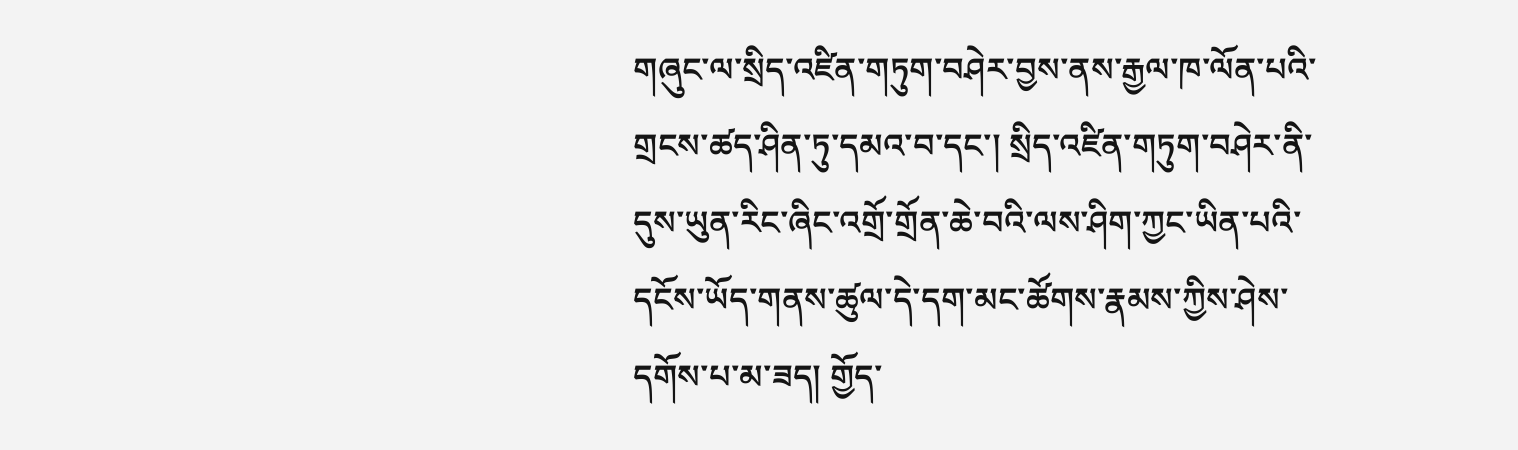གཞུང་ལ་སྲིད་འཛིན་གཏུག་བཤེར་བྱས་ནས་རྒྱལ་ཁ་ལོན་པའི་གྲངས་ཚད་ཤིན་ཏུ་དམའ་བ་དང་། སྲིད་འཛིན་གཏུག་བཤེར་ནི་དུས་ཡུན་རིང་ཞིང་འགྲོ་གྲོན་ཆེ་བའི་ལས་ཤིག་ཀྱང་ཡིན་པའི་དངོས་ཡོད་གནས་ཚུལ་དེ་དག་མང་ཚོགས་རྣམས་ཀྱིས་ཤེས་དགོས་པ་མ་ཟད། གྱོད་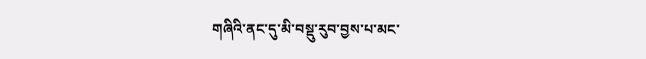གཞིའི་ནང་དུ་མི་བསྡུ་རུབ་བྱས་པ་མང་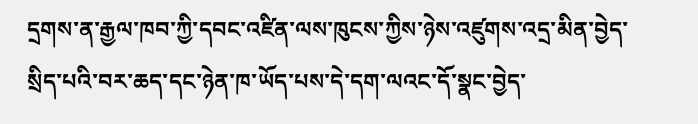དྲགས་ན་རྒྱལ་ཁབ་ཀྱི་དབང་འཛིན་ལས་ཁུངས་ཀྱིས་ཉེས་འཛུགས་འདྲ་མིན་བྱེད་སྲིད་པའི་བར་ཆད་དང་ཉེན་ཁ་ཡོད་པས་དེ་དག་ལའང་དོ་སྣང་བྱེད་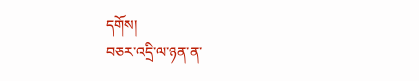དགོས།
བཅར་འདྲི་ལ་ཉན་ན་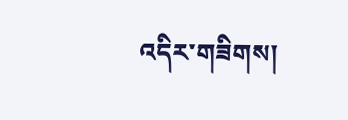འདིར་གཟིགས།